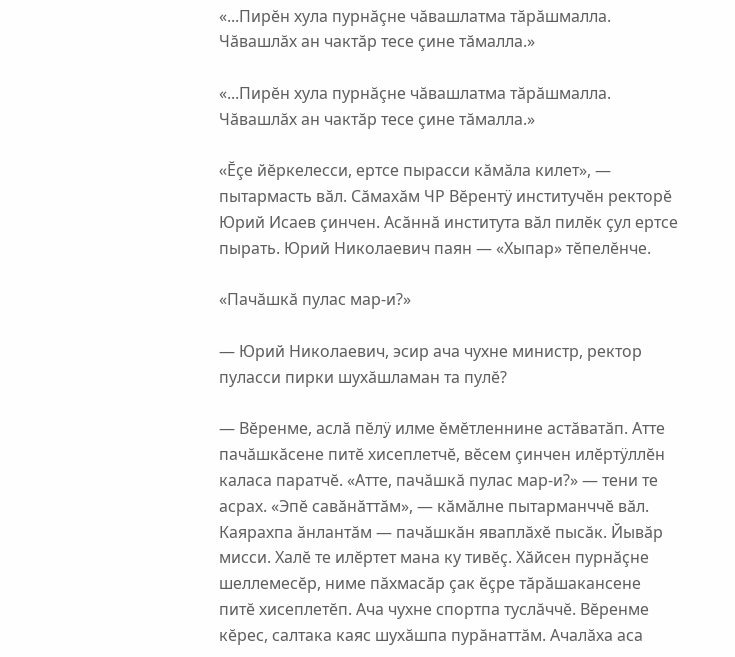«...Пирĕн хула пурнăçне чăвашлатма тăрăшмалла. Чăвашлăх ан чактăр тесе çине тăмалла.»

«...Пирĕн хула пурнăçне чăвашлатма тăрăшмалла. Чăвашлăх ан чактăр тесе çине тăмалла.»

«Ĕçе йĕркелесси, ертсе пырасси кăмăла килет», — пытармасть вăл. Сăмахăм ЧР Вĕрентÿ институчĕн ректорĕ Юрий Исаев çинчен. Асăннă института вăл пилĕк çул ертсе пырать. Юрий Николаевич паян — «Хыпар» тĕпелĕнче.

«Пачăшкă пулас мар-и?»

— Юрий Николаевич, эсир ача чухне министр, ректор пуласси пирки шухăшламан та пулĕ?

— Вĕренме, аслă пĕлÿ илме ĕмĕтленнине астăватăп. Атте пачăшкăсене питĕ хисеплетчĕ, вĕсем çинчен илĕртÿллĕн каласа паратчĕ. «Атте, пачăшкă пулас мар-и?» — тени те асрах. «Эпĕ савăнăттăм», — кăмăлне пытарманччĕ вăл. Каярахпа ăнлантăм — пачăшкăн яваплăхĕ пысăк. Йывăр мисси. Халĕ те илĕртет мана ку тивĕç. Хăйсен пурнăçне шеллемесĕр, ниме пăхмасăр çак ĕçре тăрăшакансене питĕ хисеплетĕп. Ача чухне спортпа туслăччĕ. Вĕренме кĕрес, салтака каяс шухăшпа пурăнаттăм. Ачалăха аса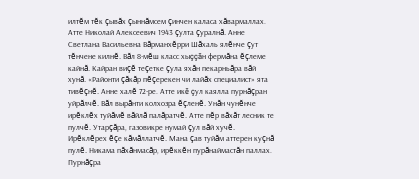илтĕм тĕк çывăх çыннăмсем çинчен каласа хăвармаллах. Атте Николай Алексеевич 1943 çулта çуралнă. Анне Светлана Васильевна Вăрманхĕрри Шăхаль ялĕнче çут тĕнчене килнĕ. Вăл 8-мĕш класс хыççăн фермăна ĕçлеме кайнă. Кайран виçĕ теçетке çула яхăн пекарньăра вăй хунă. «Районти çăкăр пĕçерекен чи лайăх специалист» ята тивĕçнĕ. Анне халĕ 72-ре. Атте икĕ çул каялла пурнăçран уйрăлчĕ. Вăл вырăнти колхозра ĕçленĕ. Унăн чунĕнче ирĕклĕх туйăмĕ вăйлă палăратчĕ. Атте пĕр вăхăт лесник те пулчĕ. Утарçăра, газовикре нумай çул вăй хучĕ. Ирĕклĕрех ĕçе кăмăллатчĕ. Мана çав туйăм аттерен куçнă пулĕ. Никама пăхăнмасăр, ирĕккĕн пурăнаймастăн паллах. Пурнăçра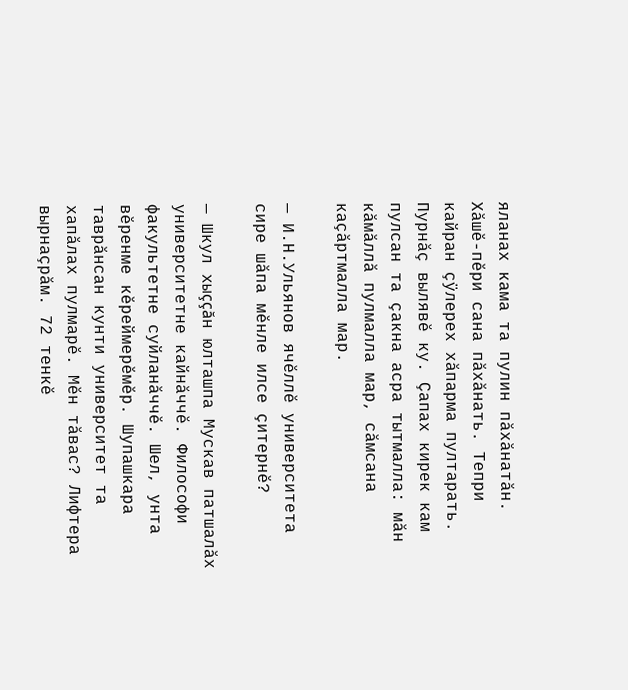яланах кама та пулин пăхăнатăн. Хăшĕ-пĕри сана пăхăнать. Тепри кайран çÿлерех хăпарма пултарать. Пурнăç вылявĕ ку. Çапах кирек кам пулсан та çакна асра тытмалла: мăн кăмăллă пулмалла мар, сăмсана каçăртмалла мар.

— И.Н.Ульянов ячĕллĕ университета сире шăпа мĕнле илсе çитернĕ?

— Шкул хыççăн юлташпа Мускав патшалăх университетне кайнăччĕ. Философи факультетне суйланăччĕ. Шел, унта вĕренме кĕреймерĕмĕр. Шупашкара таврăнсан кунти университет та хапăлах пулмарĕ. Мĕн тăвас? Лифтера вырнаçрăм. 72 тенкĕ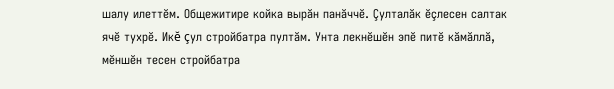шалу илеттĕм. Общежитире койка вырăн панăччĕ. Çулталăк ĕçлесен салтак ячĕ тухрĕ. Икĕ çул стройбатра пултăм. Унта лекнĕшĕн эпĕ питĕ кăмăллă, мĕншĕн тесен стройбатра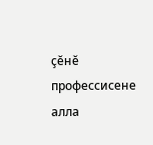çĕнĕ профессисене алла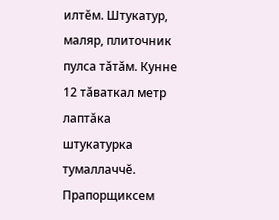илтĕм. Штукатур, маляр, плиточник пулса тăтăм. Кунне 12 тăваткал метр лаптăка штукатурка тумаллаччĕ. Прапорщиксем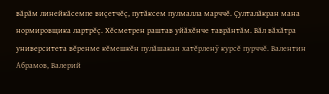вăрăм линейкăсемпе виçетчĕç, путăксем пулмалла марччĕ. Çулталăкран мана нормировщика лартрĕç. Хĕсметрен раштав уйăхĕнче таврăнтăм. Вăл вăхăтра университета вĕренме кĕмешкĕн пулăшакан хатĕрленÿ курсĕ пурччĕ. Валентин Абрамов, Валерий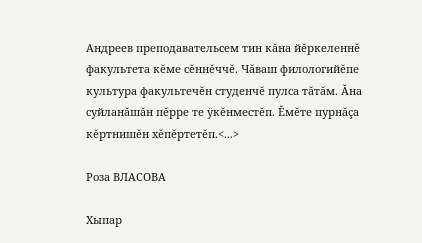Андреев преподавательсем тин кăна йĕркеленнĕ факультета кĕме сĕннĕччĕ. Чăваш филологийĕпе культура факультечĕн студенчĕ пулса тăтăм. Ăна суйланăшăн пĕрре те ÿкĕнместĕп. Ĕмĕте пурнăçа кĕртнишĕн хĕпĕртетĕп.<...>

Роза ВЛАСОВА

Хыпар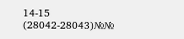14-15 (28042-28043)№№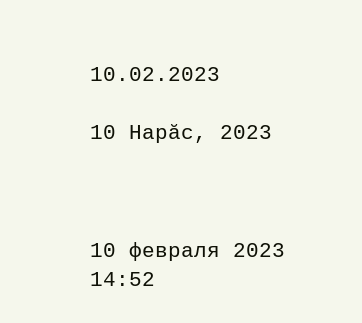10.02.2023

10 Нарăс, 2023



10 февраля 2023
14:52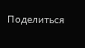Поделиться